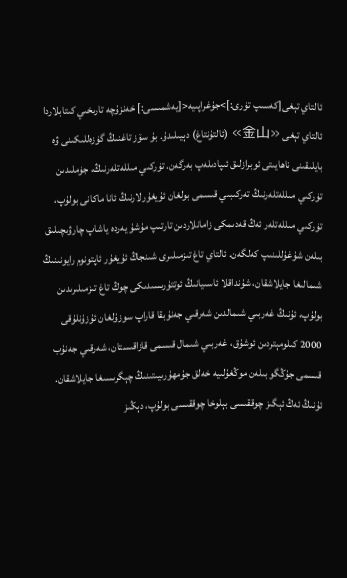ئالتاي تېغى[كەسىپ تۈرى:]>جۇغراپىيە<[يەشمىسى:] خەنزۇچە تارىخىي كىتابلاردا ئالتاي تېغى «金山» (ئالتۇنتاغ) دېيىلىدۇ. بۇ سۆز تاغنىڭ گۈزەللىكىنى ۋە بايلىقىنى ناھايىتى ئوبرازلىق ئىپادىلەپ بەرگەن. تۈركىي مىللەتلەرنىڭ، جۈملىدىن تۈركىي مىللەتلەرنىڭ تەركىبىي قىسمى بولغان ئۇيغۇرلارنىڭ ئانا ماكانى بولۇپ، تۈركىي مىللەتلەر ئەڭ قەدىمكى زامانلاردىن تارتىپ مۇشۇ يەردە ياشاپ چارۋىچىلىق بىلەن شۇغۇللىنىپ كەلگەن. ئالتاي تاغ تىزمىلىرى شىنجاڭ ئۇيغۇر ئاپتونوم رايونىنىڭ شىمالىغا جايلاشقان، شۇنداقلا ئاسىيانىڭ ئوتتۇرىسىدىكى چوڭ تاغ تىزمىلىرىدىن بولۇپ، ئۇنىڭ غەربىي شىمالدىن شەرقىي جەنۇبقا قاراپ سوزۇلغان ئۇزۇنلۇقى 2000 كىلومېتردىن ئوشۇق، غەربىي شىمال قىسمى قازاقىستان، شەرقىي جەنۇب قىسمى جۇڭگو بىلەن موڭغۇلىيە خەلق جۇمھۇرىيىتىنىڭ چېگرىسىغا جايلاشقان. ئۇنىڭ ئەڭ ئېگىز چوققىسى بېلوخا چوققىسى بولۇپ، دېڭىز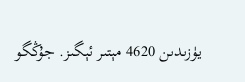يۈزىدىن 4620 مېتىر ئېگىز. جۇڭگو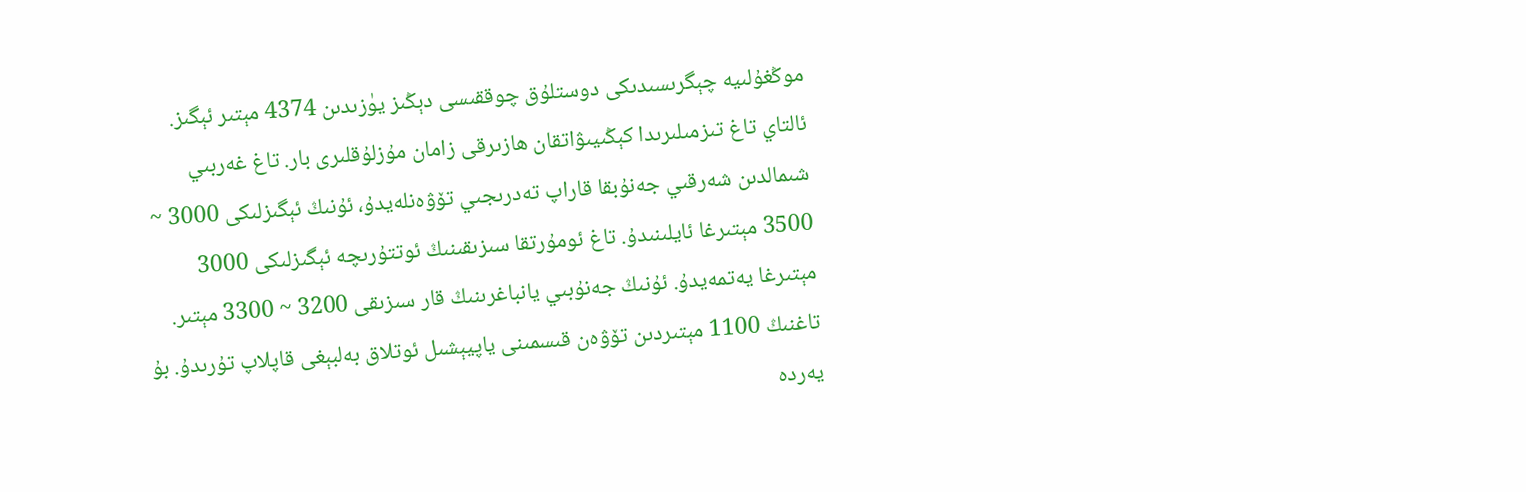موڭغۇلىيە چېگرىسىدىكى دوستلۇق چوققىسى دېڭىز يۈزىدىن 4374 مېتىر ئېگىز. ئالتاي تاغ تىزمىلىرىدا كېڭىيىۋاتقان ھازىرقى زامان مۇزلۇقلىرى بار. تاغ غەربىي شىمالدىن شەرقىي جەنۇبقا قاراپ تەدرىجىي تۆۋەنلەيدۇ، ئۇنىڭ ئېگىزلىكى 3000 ~ 3500 مېتىرغا ئايلىنىدۇ. تاغ ئومۇرتقا سىزىقىنىڭ ئوتتۇرىچە ئېگىزلىكى 3000 مېتىرغا يەتمەيدۇ. ئۇنىڭ جەنۇبىي يانباغرىنىڭ قار سىزىقى 3200 ~ 3300 مېتىر. تاغنىڭ 1100 مېتىردىن تۆۋەن قىسمىنى ياپيېشىل ئوتلاق بەلبېغى قاپلاپ تۇرىدۇ. بۇ يەردە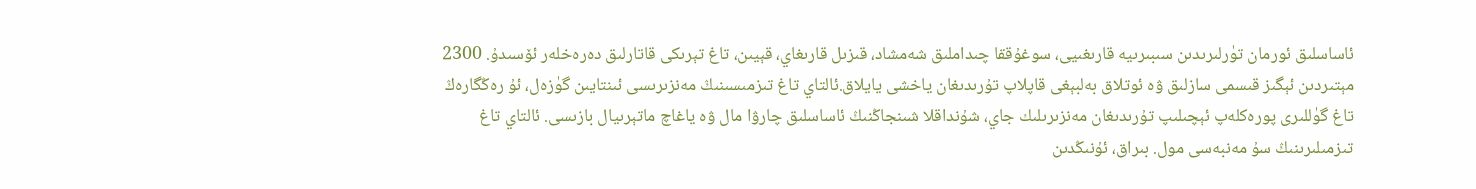ئاساسلىق ئورمان تۈرلىرىدىن سىبىرىيە قارىغىيى، سوغۇققا چىداملىق شەمشاد، قىزىل قارىغاي، قېيىن، تاغ تېرىكى قاتارلىق دەرەخلەر ئۆسىدۇ. 2300 مېتىردىن ئېگىز قىسمى سازلىق ۋە ئوتلاق بەلبېغى قاپلاپ تۇرىدىغان ياخشى يايلاق.ئالتاي تاغ تىزمىسىنىڭ مەنزىرىسى ئىنتايىن گۈزەل، ئۇ رەڭگارەڭ تاغ گۈللىرى پورەكلەپ ئېچىلىپ تۇرىدىغان مەنزىرىلىك جاي، شۇنداقلا شىنجاڭنىڭ ئاساسلىق چارۋا مال ۋە ياغاچ ماتېرىيال بازىسى. ئالتاي تاغ تىزمىلىرىنىڭ سۇ مەنبەسى مول. بىراق، ئۇنىڭدىن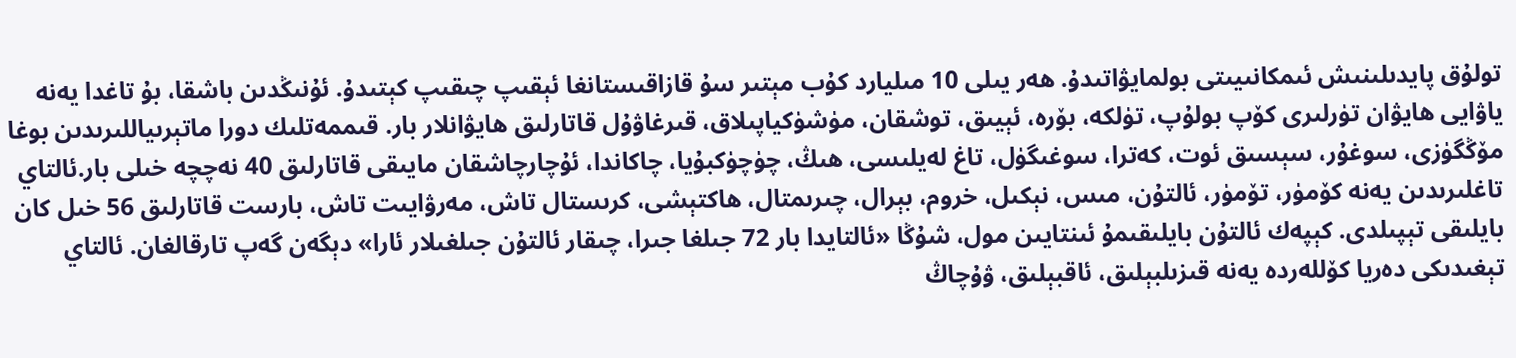تولۇق پايدىلىنىش ئىمكانىيىتى بولمايۋاتىدۇ. ھەر يىلى 10 مىليارد كۇب مېتىر سۇ قازاقىستانغا ئېقىپ چىقىپ كېتىدۇ. ئۇنىڭدىن باشقا، بۇ تاغدا يەنە ياۋايى ھايۋان تۈرلىرى كۆپ بولۇپ، تۈلكە، بۆرە، ئېيىق، توشقان، مۈشۈكياپىلاق، قىرغاۋۇل قاتارلىق ھايۋانلار بار. قىممەتلىك دورا ماتېرىياللىرىدىن بوغا مۆڭگۈزى، سوغۇر، سېسىق ئوت، كەترا، سوغىگۈل، تاغ لەيلىسى، ھىڭ، چۈچۈكبۇيا، چاكاندا، ئۇچارچاشقان مايىقى قاتارلىق 40 نەچچە خىلى بار.ئالتاي تاغلىرىدىن يەنە كۆمۈر، تۆمۈر، ئالتۇن، مىس، نېكىل، خروم، بېرال، چىرىمتال، ھاكتېشى، كرىستال تاش، مەرۋايىت تاش، بارست قاتارلىق 56 خىل كان بايلىقى تېپىلدى. كېپەك ئالتۇن بايلىقىمۇ ئىنتايىن مول، شۇڭا «ئالتايدا بار 72 جىلغا جىرا، چىقار ئالتۇن جىلغىلار ئارا» دېگەن گەپ تارقالغان. ئالتاي تېغىدىكى دەريا كۆللەردە يەنە قىزىلبېلىق، ئاقبېلىق، ۋۇچاڭ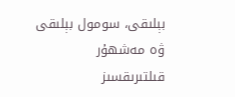بېلىقى، سومول بېلىقى ۋە مەشھۇر قىلتىرىقسىز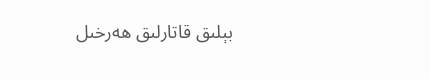بېلىق قاتارلىق ھەرخىل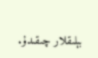بېلىقلار چىقىدۇ.